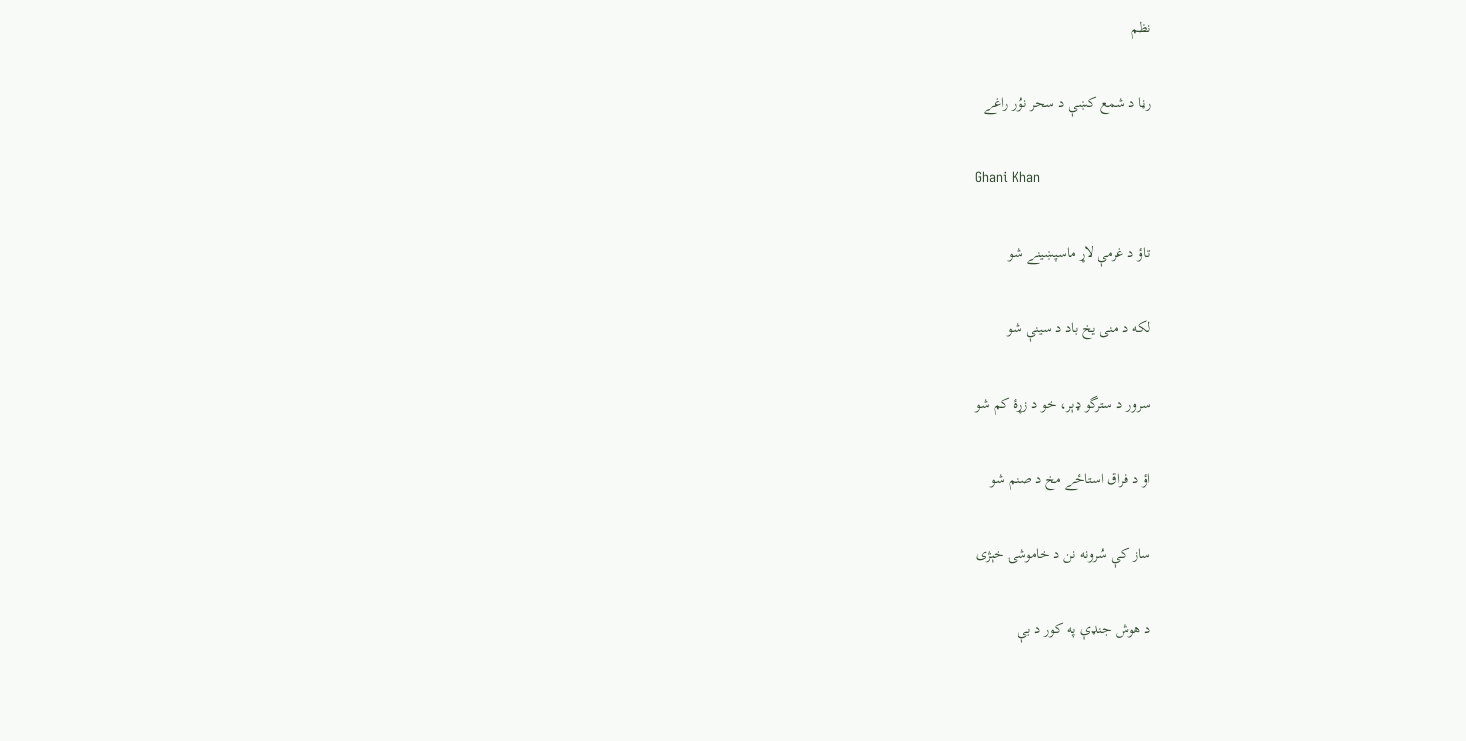نظم

رڼا د شمع کښې د سحر نوُر راغے

Ghani Khan

تاؤ د غرمې لاړ ماسپښينے شو

لکه د منی يخ باد د سينې شو

سرور د سترگو ډېر، خو د زړۀ کم شو

اؤ د فراق استاځے مخ د صنم شو

ساز کې سُرونه نن د خاموشۍ خېژی

د هوش جنډې په کور د بې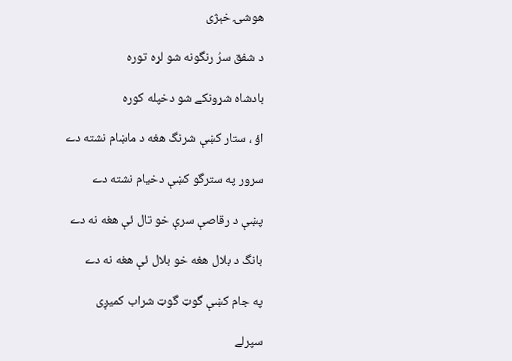هوشۍ خېژی

د شفق سرُ رنگونه شو لړه توره

بادشاه شړونکے شو دخپله کوره

اؤ ، ستار کښې شرنگ هغه د ماښام نشته دے

سرور په سترگو کښې دخيام نشته دے

پښې د رقاصې سرې خو تال ئې هغه نه دے

بانگ د بلال هغه خو بلال ئې هغه نه دے

په جام کښې گوټ گوټ شراب کميږی

سپرلے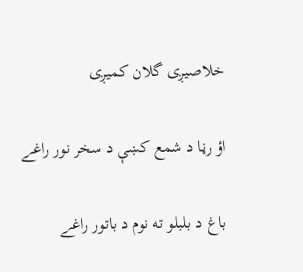خلاصيږی گلان کميږی

اؤ رڼا د شمع کښې د سخر نور راغے

باغ د بلبلو ته نوم د باتور راغے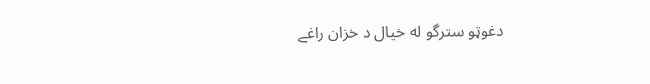دغوټو سترگو له خيال د خزان راغے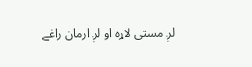لږ مستی لاړه او لږ ارمان راغے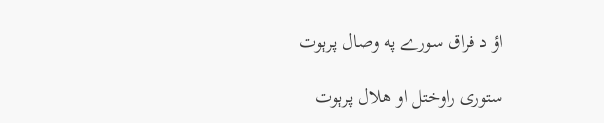اؤ د فراق سورے په وصال پرېوت

ستوری راوختل او هلال پرېوت